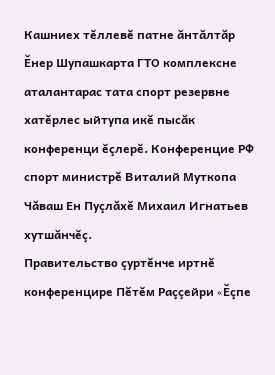Кашниех тĕллевĕ патне ăнтăлтăр
Ĕнер Шупашкарта ГТО комплексне аталантарас тата спорт резервне хатĕрлес ыйтупа икĕ пысăк конференци ĕçлерĕ. Конференцие РФ спорт министрĕ Виталий Муткопа Чăваш Ен Пуçлăхĕ Михаил Игнатьев хутшăнчĕç.
Правительство çуртĕнче иртнĕ конференцире Пĕтĕм Раççейри «Ĕçпе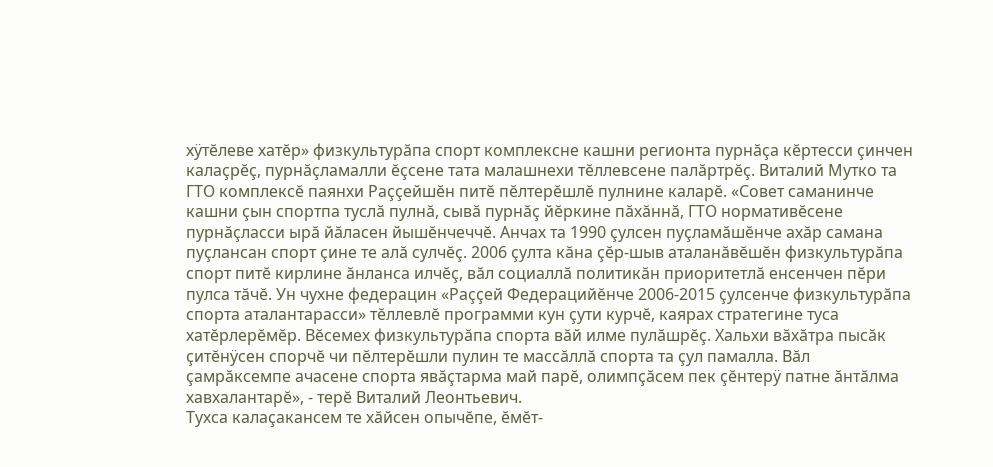хÿтĕлеве хатĕр» физкультурăпа спорт комплексне кашни регионта пурнăçа кĕртесси çинчен калаçрĕç, пурнăçламалли ĕçсене тата малашнехи тĕллевсене палăртрĕç. Виталий Мутко та ГТО комплексĕ паянхи Раççейшĕн питĕ пĕлтерĕшлĕ пулнине каларĕ. «Совет саманинче кашни çын спортпа туслă пулнă, сывă пурнăç йĕркине пăхăннă, ГТО нормативĕсене пурнăçласси ырă йăласен йышĕнчеччĕ. Анчах та 1990 çулсен пуçламăшĕнче ахăр самана пуçлансан спорт çине те алă сулчĕç. 2006 çулта кăна çĕр-шыв аталанăвĕшĕн физкультурăпа спорт питĕ кирлине ăнланса илчĕç, вăл социаллă политикăн приоритетлă енсенчен пĕри пулса тăчĕ. Ун чухне федерацин «Раççей Федерацийĕнче 2006-2015 çулсенче физкультурăпа спорта аталантарасси» тĕллевлĕ программи кун çути курчĕ, каярах стратегине туса хатĕрлерĕмĕр. Вĕсемех физкультурăпа спорта вăй илме пулăшрĕç. Хальхи вăхăтра пысăк çитĕнÿсен спорчĕ чи пĕлтерĕшли пулин те массăллă спорта та çул памалла. Вăл çамрăксемпе ачасене спорта явăçтарма май парĕ, олимпçăсем пек çĕнтерÿ патне ăнтăлма хавхалантарĕ», - терĕ Виталий Леонтьевич.
Тухса калаçакансем те хăйсен опычĕпе, ĕмĕт-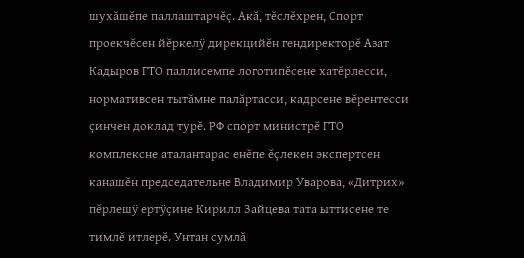шухăшĕпе паллаштарчĕç. Акă, тĕслĕхрен, Спорт проекчĕсен йĕркелÿ дирекцийĕн гендиректорĕ Азат Кадыров ГТО паллисемпе логотипĕсене хатĕрлесси, нормативсен тытăмне палăртасси, кадрсене вĕрентесси çинчен доклад турĕ. РФ спорт министрĕ ГТО комплексне аталантарас енĕпе ĕçлекен экспертсен канашĕн председательне Владимир Уварова, «Дитрих» пĕрлешÿ ертÿçине Кирилл Зайцева тата ыттисене те тимлĕ итлерĕ. Унтан сумлă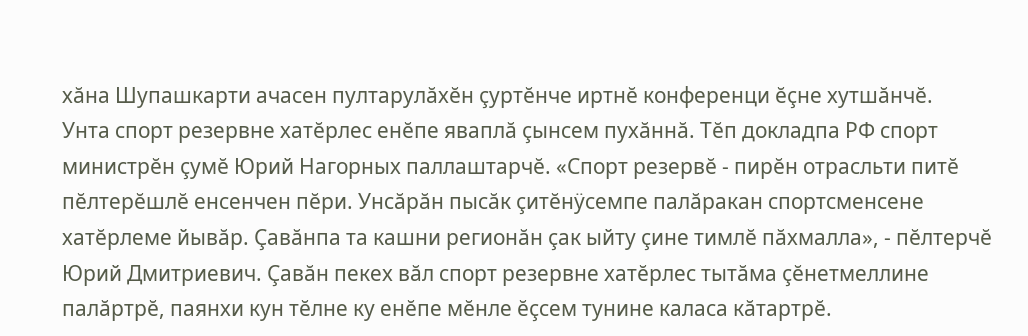хăна Шупашкарти ачасен пултарулăхĕн çуртĕнче иртнĕ конференци ĕçне хутшăнчĕ.
Унта спорт резервне хатĕрлес енĕпе яваплă çынсем пухăннă. Тĕп докладпа РФ спорт министрĕн çумĕ Юрий Нагорных паллаштарчĕ. «Спорт резервĕ - пирĕн отрасльти питĕ пĕлтерĕшлĕ енсенчен пĕри. Унсăрăн пысăк çитĕнÿсемпе палăракан спортсменсене хатĕрлеме йывăр. Çавăнпа та кашни регионăн çак ыйту çине тимлĕ пăхмалла», - пĕлтерчĕ Юрий Дмитриевич. Çавăн пекех вăл спорт резервне хатĕрлес тытăма çĕнетмеллине палăртрĕ, паянхи кун тĕлне ку енĕпе мĕнле ĕçсем тунине каласа кăтартрĕ.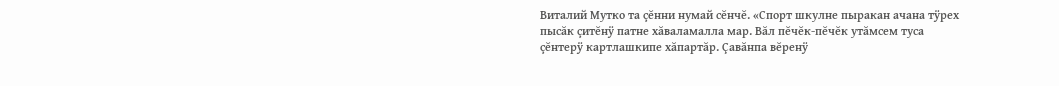Виталий Мутко та çĕнни нумай сĕнчĕ. «Спорт шкулне пыракан ачана тÿрех пысăк çитĕнÿ патне хăваламалла мар. Вăл пĕчĕк-пĕчĕк утăмсем туса çĕнтерÿ картлашкипе хăпартăр. Çавăнпа вĕренÿ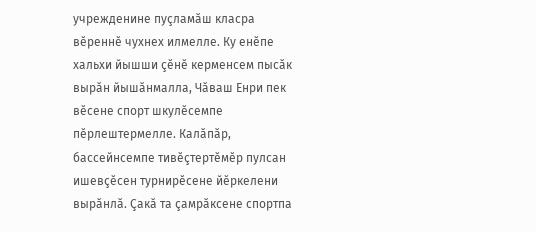учрежденине пуçламăш класра вĕреннĕ чухнех илмелле. Ку енĕпе хальхи йышши çĕнĕ керменсем пысăк вырăн йышăнмалла, Чăваш Енри пек вĕсене спорт шкулĕсемпе пĕрлештермелле. Калăпăр, бассейнсемпе тивĕçтертĕмĕр пулсан ишевçĕсен турнирĕсене йĕркелени вырăнлă. Çакă та çамрăксене спортпа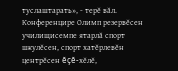туслаштарать», - терĕ вăл.
Конференцире Олимп резервĕсен училищисемпе ятарлă спорт шкулĕсен, спорт хатĕрлевĕн центрĕсен ĕçĕ-хĕлĕ,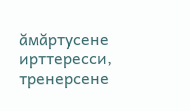ăмăртусене ирттересси, тренерсене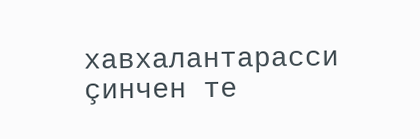хавхалантарасси çинчен те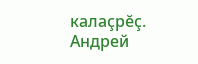калаçрĕç.
Андрей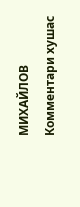МИХАЙЛОВ
Комментари хушас